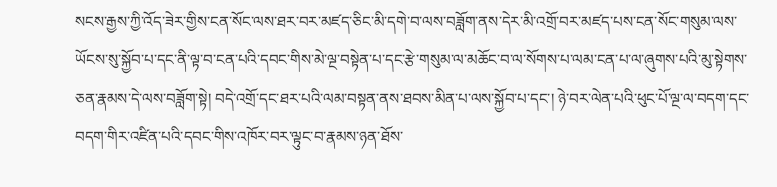སངས་རྒྱས་ཀྱི་འོད་ཟེར་གྱིས་ངན་སོང་ལས་ཐར་བར་མཛད་ཅིང་མི་དགེ་བ་ལས་བཟློག་ནས་དེར་མི་འགྲོ་བར་མཛད་པས་ངན་སོང་གསུམ་ལས་ཡོངས་སུ་སྐྱོབ་པ་དང་ནི་ལྟ་བ་ངན་པའི་དབང་གིས་མེ་ལྔ་བསྟེན་པ་དང་རྩེ་གསུམ་ལ་མཆོང་བ་ལ་སོགས་པ་ལམ་ངན་པ་ལ་ཞུགས་པའི་མུ་སྟེགས་ཅན་རྣམས་དེ་ལས་བཟློག་སྟེ། བདེ་འགྲོ་དང་ཐར་པའི་ལམ་བསྟན་ནས་ཐབས་མིན་པ་ལས་སྐྱོབ་པ་དང་། ཉེ་བར་ལེན་པའི་ཕུང་པོ་ལྔ་ལ་བདག་དང་བདག་གིར་འཛིན་པའི་དབང་གིས་འཁོར་བར་ལྟུང་བ་རྣམས་ཉན་ཐོས་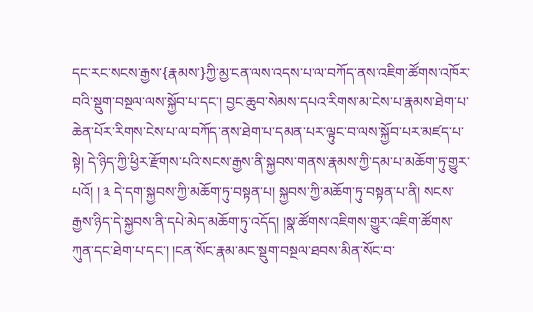དང་རང་སངས་རྒྱས་{རྣམས་}ཀྱི་མྱ་ངན་ལས་འདས་པ་ལ་བཀོད་ནས་འཇིག་ཚོགས་འཁོར་བའི་སྡུག་བསྔལ་ལས་སྐྱོབ་པ་དང་། བྱང་ཆུབ་སེམས་དཔའ་རིགས་མ་ངེས་པ་རྣམས་ཐེག་པ་ཆེན་པོར་རིགས་ངེས་པ་ལ་བཀོད་ནས་ཐེག་པ་དམན་པར་ལྟུང་བ་ལས་སྐྱོབ་པར་མཛད་པ་སྟེ། དེ་ཉིད་ཀྱི་ཕྱིར་རྫོགས་པའི་སངས་རྒྱས་ནི་སྐྱབས་གནས་རྣམས་ཀྱི་དམ་པ་མཆོག་ཏུ་གྱུར་པའོ། ། ༣ དེ་དག་སྐྱབས་ཀྱི་མཆོག་ཏུ་བསྟན་པ། སྐྱབས་ཀྱི་མཆོག་ཏུ་བསྟན་པ་ནི། སངས་རྒྱས་ཉིད་དེ་སྐྱབས་ནི་དཔེ་མེད་མཆོག་ཏུ་འདོད། །སྣ་ཚོགས་འཇིགས་གྱུར་འཇིག་ཚོགས་ཀུན་དང་ཐེག་པ་དང་། །ངན་སོང་རྣམ་མང་སྡུག་བསྔལ་ཐབས་མིན་སོང་བ་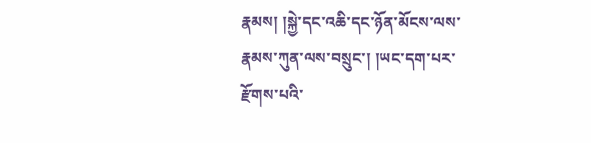རྣམས། །སྐྱེ་དང་འཆི་དང་ཉོན་མོངས་ལས་རྣམས་ཀུན་ལས་བསྲུང་། །ཡང་དག་པར་རྫོགས་པའི་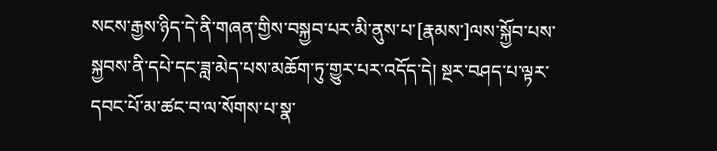སངས་རྒྱས་ཉིད་དེ་ནི་གཞན་གྱིས་བསྐྱབ་པར་མི་ནུས་པ་[རྣམས་]ལས་སྐྱོབ་པས་སྐྱབས་ནི་དཔེ་དང་ཟླ་མེད་པས་མཆོག་ཏུ་གྱུར་པར་འདོད་དེ། སྔར་བཤད་པ་ལྟར་དབང་པོ་མ་ཚང་བ་ལ་སོགས་པ་སྣ་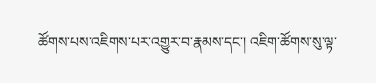ཚོགས་པས་འཇིགས་པར་འགྱུར་བ་རྣམས་དང་། འཇིག་ཚོགས་སུ་ལྟ་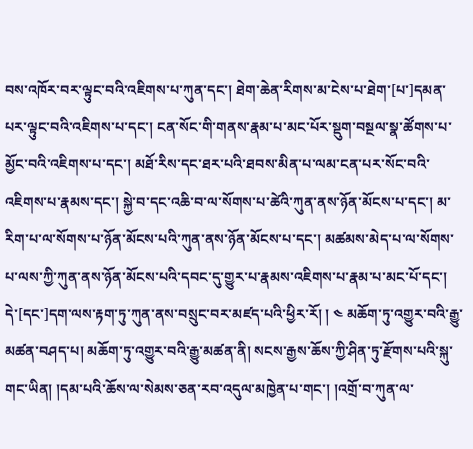བས་འཁོར་བར་ལྟུང་བའི་འཇིགས་པ་ཀུན་དང་། ཐེག་ཆེན་རིགས་མ་ངེས་པ་ཐེག་[པ་]དམན་པར་ལྟུང་བའི་འཇིགས་པ་དང་། ངན་སོང་གི་གནས་རྣམ་པ་མང་པོར་སྡུག་བསྔལ་སྣ་ཚོགས་པ་མྱོང་བའི་འཇིགས་པ་དང་། མཐོ་རིས་དང་ཐར་པའི་ཐབས་མིན་པ་ལམ་ངན་པར་སོང་བའི་འཇིགས་པ་རྣམས་དང་། སྐྱེ་བ་དང་འཆི་བ་ལ་སོགས་པ་ཚེའི་ཀུན་ནས་ཉོན་མོངས་པ་དང་། མ་རིག་པ་ལ་སོགས་པ་ཉོན་མོངས་པའི་ཀུན་ནས་ཉོན་མོངས་པ་དང་། མཚམས་མེད་པ་ལ་སོགས་པ་ལས་ཀྱི་ཀུན་ནས་ཉོན་མོངས་པའི་དབང་དུ་གྱུར་པ་རྣམས་འཇིགས་པ་རྣམ་པ་མང་པོ་དང་། དེ་[དང་]དག་ལས་རྟག་ཏུ་ཀུན་ནས་བསྲུང་བར་མཛད་པའི་ཕྱིར་རོ། ། ༤ མཆོག་ཏུ་འགྱུར་བའི་རྒྱུ་མཚན་བཤད་པ། མཆོག་ཏུ་འགྱུར་བའི་རྒྱུ་མཚན་ནི། སངས་རྒྱས་ཆོས་ཀྱི་ཤིན་ཏུ་རྫོགས་པའི་སྐུ་གང་ཡིན། །དམ་པའི་ཆོས་ལ་སེམས་ཅན་རབ་འདུལ་མཁྱེན་པ་གང་། །འགྲོ་བ་ཀུན་ལ་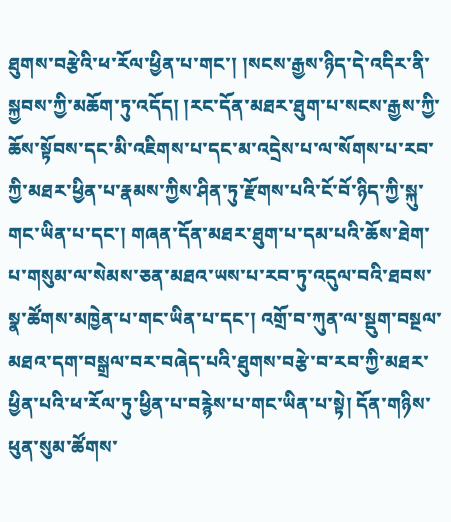ཐུགས་བརྩེའི་ཕ་རོལ་ཕྱིན་པ་གང་། །སངས་རྒྱས་ཉིད་དེ་འདིར་ནི་སྐྱབས་ཀྱི་མཆོག་ཏུ་འདོད། །རང་དོན་མཐར་ཐུག་པ་སངས་རྒྱས་ཀྱི་ཆོས་སྟོབས་དང་མི་འཇིགས་པ་དང་མ་འདྲེས་པ་ལ་སོགས་པ་རབ་ཀྱི་མཐར་ཕྱིན་པ་རྣམས་ཀྱིས་ཤིན་ཏུ་རྫོགས་པའི་ངོ་བོ་ཉིད་ཀྱི་སྐུ་གང་ཡིན་པ་དང་། གཞན་དོན་མཐར་ཐུག་པ་དམ་པའི་ཆོས་ཐེག་པ་གསུམ་ལ་སེམས་ཅན་མཐའ་ཡས་པ་རབ་ཏུ་འདུལ་བའི་ཐབས་སྣ་ཚོགས་མཁྱེན་པ་གང་ཡིན་པ་དང་། འགྲོ་བ་ཀུན་ལ་སྡུག་བསྔལ་མཐའ་དག་བསྒྲལ་བར་བཞེད་པའི་ཐུགས་བརྩེ་བ་རབ་ཀྱི་མཐར་ཕྱིན་པའི་ཕ་རོལ་ཏུ་ཕྱིན་པ་བརྙེས་པ་གང་ཡིན་པ་སྟེ། དོན་གཉིས་ཕུན་སུམ་ཚོགས་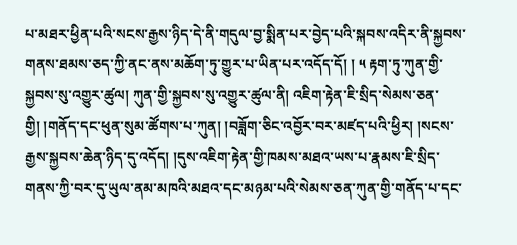པ་མཐར་ཕྱིན་པའི་སངས་རྒྱས་ཉིད་དེ་ནི་གདུལ་བྱ་སྨིན་པར་བྱེད་པའི་སྐབས་འདིར་ནི་སྐྱབས་གནས་ཐམས་ཅད་ཀྱི་ནང་ནས་མཆོག་ཏུ་གྱུར་པ་ཡིན་པར་འདོད་དོ། ། ༥ རྟག་ཏུ་ཀུན་གྱི་སྐྱབས་སུ་འགྱུར་ཚུལ། ཀུན་གྱི་སྐྱབས་སུ་འགྱུར་ཚུལ་ནི། འཇིག་རྟེན་ཇི་སྲིད་སེམས་ཅན་གྱི། །གནོད་དང་ཕུན་སུམ་ཚོགས་པ་ཀུན། །བཟློག་ཅིང་འབྱོར་བར་མཛད་པའི་ཕྱིར། །སངས་རྒྱས་སྐྱབས་ཆེན་ཉིད་དུ་འདོད། །དུས་འཇིག་རྟེན་གྱི་ཁམས་མཐའ་ཡས་པ་རྣམས་ཇི་སྲིད་གནས་ཀྱི་བར་དུ་ཡུལ་ནམ་མཁའི་མཐའ་དང་མཉམ་པའི་སེམས་ཅན་ཀུན་གྱི་གནོད་པ་དང་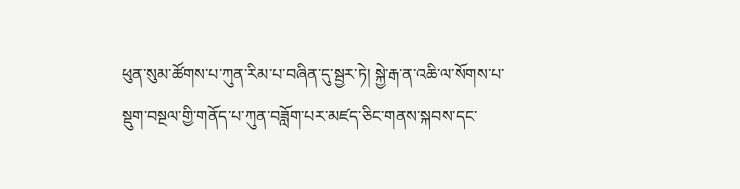ཕུན་སུམ་ཚོགས་པ་ཀུན་རིམ་པ་བཞིན་དུ་སྦྱར་ཏེ། སྐྱེ་རྒ་ན་འཆི་ལ་སོགས་པ་སྡུག་བསྔལ་གྱི་གནོད་པ་ཀུན་བཟློག་པར་མཛད་ཅིང་གནས་སྐབས་དང་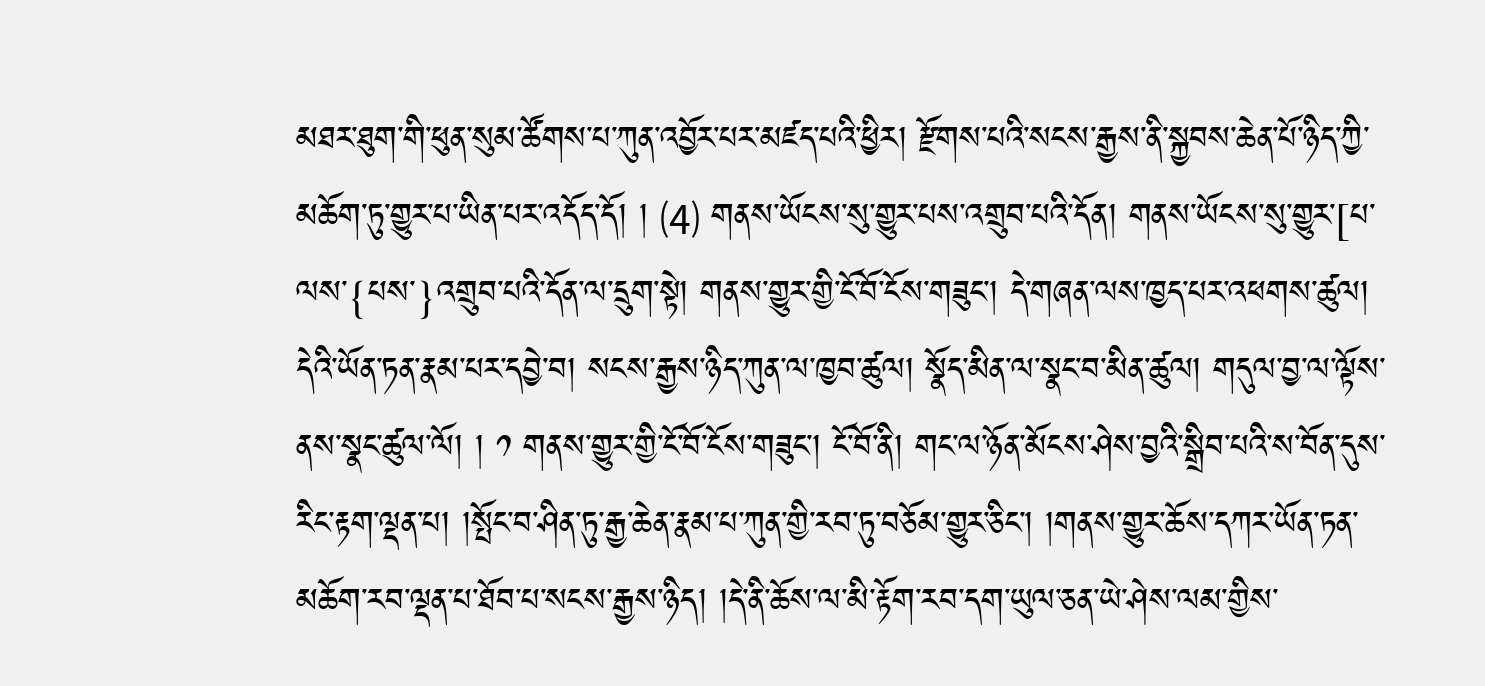མཐར་ཐུག་གི་ཕུན་སུམ་ཚོགས་པ་ཀུན་འབྱོར་པར་མཛད་པའི་ཕྱིར། རྫོགས་པའི་སངས་རྒྱས་ནི་སྐྱབས་ཆེན་པོ་ཉིད་ཀྱི་མཆོག་ཏུ་གྱུར་པ་ཡིན་པར་འདོད་དོ། ། ⑷ གནས་ཡོངས་སུ་གྱུར་པས་འགྲུབ་པའི་དོན། གནས་ཡོངས་སུ་གྱུར་[པ་ལས་{པས་}འགྲུབ་པའི་དོན་ལ་དྲུག་སྟེ། གནས་གྱུར་གྱི་ངོ་བོ་ངོས་གཟུང་། དེ་གཞན་ལས་ཁྱད་པར་འཕགས་ཚུལ། དེའི་ཡོན་ཏན་རྣམ་པར་དབྱེ་བ། སངས་རྒྱས་ཉིད་ཀུན་ལ་ཁྱབ་ཚུལ། སྣོད་མིན་ལ་སྣང་བ་མིན་ཚུལ། གདུལ་བྱ་ལ་ལྟོས་ནས་སྣང་ཚུལ་ལོ། ། ༡ གནས་གྱུར་གྱི་ངོ་བོ་ངོས་གཟུང་། ངོ་བོ་ནི། གང་ལ་ཉོན་མོངས་ཤེས་བྱའི་སྒྲིབ་པའི་ས་བོན་དུས་རིང་རྟག་ལྡན་པ། །སྤོང་བ་ཤིན་ཏུ་རྒྱ་ཆེན་རྣམ་པ་ཀུན་གྱི་རབ་ཏུ་བཅོམ་གྱུར་ཅིང་། །གནས་གྱུར་ཆོས་དཀར་ཡོན་ཏན་མཆོག་རབ་ལྡན་པ་ཐོབ་པ་སངས་རྒྱས་ཉིད། །དེ་ནི་ཆོས་ལ་མི་རྟོག་རབ་དག་ཡུལ་ཅན་ཡེ་ཤེས་ལམ་གྱིས་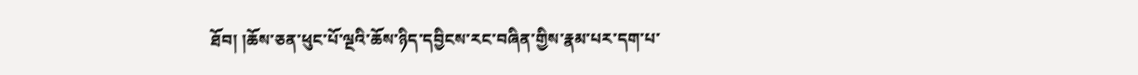ཐོབ། །ཆོས་ཅན་ཕུང་པོ་ལྔའི་ཆོས་ཉིད་དབྱིངས་རང་བཞིན་གྱིས་རྣམ་པར་དག་པ་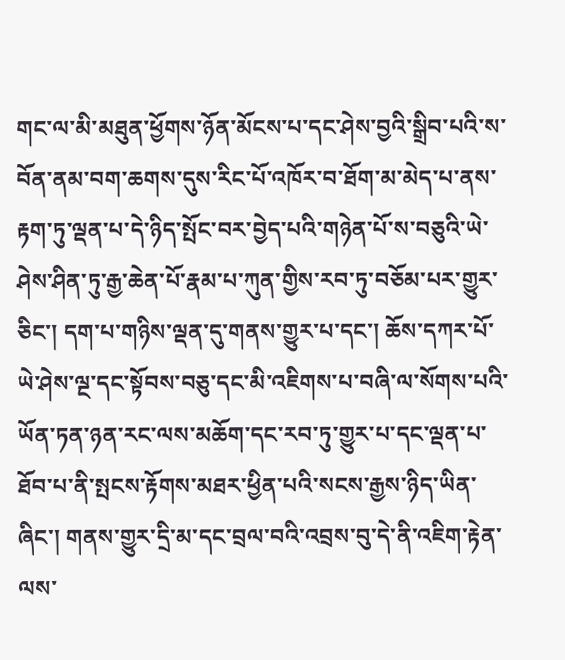གང་ལ་མི་མཐུན་ཕྱོགས་ཉོན་མོངས་པ་དང་ཤེས་བྱའི་སྒྲིབ་པའི་ས་བོན་ནམ་བག་ཆགས་དུས་རིང་པོ་འཁོར་བ་ཐོག་མ་མེད་པ་ནས་རྟག་ཏུ་ལྡན་པ་དེ་ཉིད་སྤོང་བར་བྱེད་པའི་གཉེན་པོ་ས་བཅུའི་ཡེ་ཤེས་ཤིན་ཏུ་རྒྱ་ཆེན་པོ་རྣམ་པ་ཀུན་གྱིས་རབ་ཏུ་བཅོམ་པར་གྱུར་ཅིང་། དག་པ་གཉིས་ལྡན་དུ་གནས་གྱུར་པ་དང་། ཆོས་དཀར་པོ་ཡེ་ཤེས་ལྔ་དང་སྟོབས་བཅུ་དང་མི་འཇིགས་པ་བཞི་ལ་སོགས་པའི་ཡོན་ཏན་ཉན་རང་ལས་མཆོག་དང་རབ་ཏུ་གྱུར་པ་དང་ལྡན་པ་ཐོབ་པ་ནི་སྤངས་རྟོགས་མཐར་ཕྱིན་པའི་སངས་རྒྱས་ཉིད་ཡིན་ཞིང་། གནས་གྱུར་དྲི་མ་དང་བྲལ་བའི་འབྲས་བུ་དེ་ནི་འཇིག་རྟེན་ལས་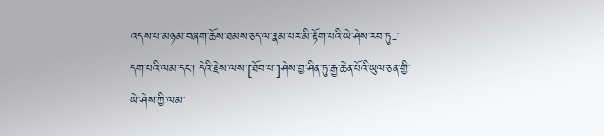འདས་པ་མཉམ་བཞག་ཆོས་ཐམས་ཅད་ལ་རྣམ་པར་མི་རྟོག་པའི་ཡེ་ཤེས་རབ་ཏུ-་དག་པའི་ལམ་དང་། དེའི་རྗེས་ལས་[ཐོབ་པ་]ཤེས་བྱ་ཤིན་ཏུ་རྒྱ་ཆེན་པོའི་ཡུལ་ཅན་གྱི་ཡེ་ཤེས་ཀྱི་ལམ་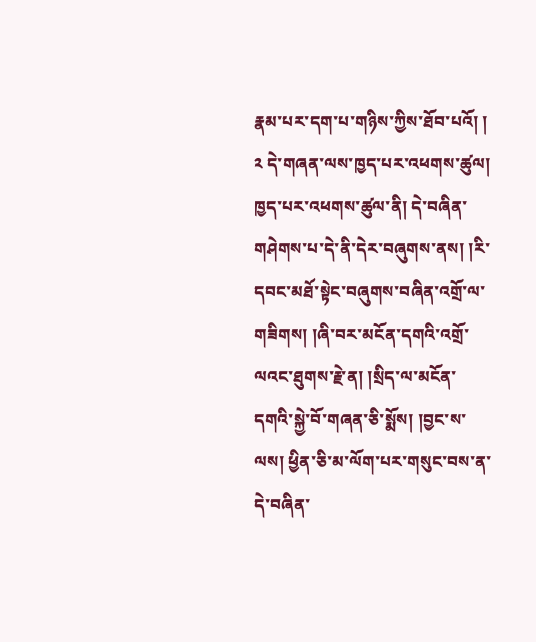རྣམ་པར་དག་པ་གཉིས་ཀྱིས་ཐོབ་པའོ། ། ༢ དེ་གཞན་ལས་ཁྱད་པར་འཕགས་ཚུལ། ཁྱད་པར་འཕགས་ཚུལ་ནི། དེ་བཞིན་གཤེགས་པ་དེ་ནི་དེར་བཞུགས་ནས། །རི་དབང་མཐོ་སྟེང་བཞུགས་བཞིན་འགྲོ་ལ་གཟིགས། །ཞི་བར་མངོན་དགའི་འགྲོ་ལའང་ཐུགས་རྗེ་ན། །སྲིད་ལ་མངོན་དགའི་སྐྱེ་བོ་གཞན་ཅི་སྨོས། །བྱང་ས་ལས། ཕྱིན་ཅི་མ་ལོག་པར་གསུང་བས་ན་དེ་བཞིན་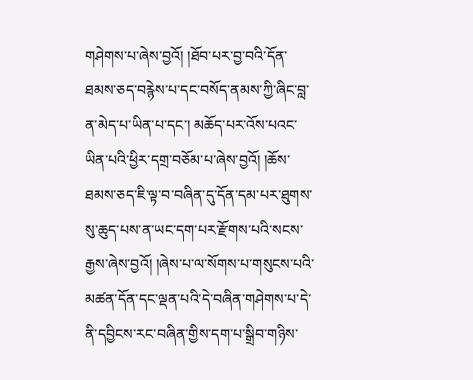གཤེགས་པ་ཞེས་བྱའོ། །ཐོབ་པར་བྱ་བའི་དོན་ཐམས་ཅད་བརྙེས་པ་དང་བསོད་ནམས་ཀྱི་ཞིང་བླ་ན་མེད་པ་ཡིན་པ་དང་། མཆོད་པར་འོས་པའང་ཡིན་པའི་ཕྱིར་དགྲ་བཅོམ་པ་ཞེས་བྱའོ། །ཆོས་ཐམས་ཅད་ཇི་ལྟ་བ་བཞིན་དུ་དོན་དམ་པར་ཐུགས་སུ་ཆུད་པས་ན་ཡང་དག་པར་རྫོགས་པའི་སངས་རྒྱས་ཞེས་བྱའོ། །ཞེས་པ་ལ་སོགས་པ་གསུངས་པའི་མཚན་དོན་དང་ལྡན་པའི་དེ་བཞིན་གཤེགས་པ་དེ་ནི་དབྱིངས་རང་བཞིན་གྱིས་དག་པ་སྒྲིབ་གཉིས་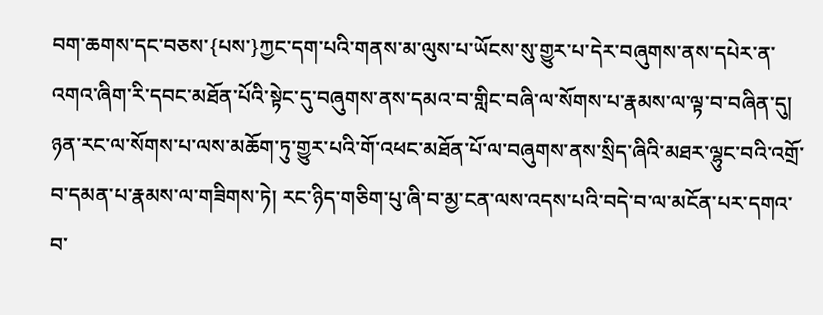བག་ཆགས་དང་བཅས་{པས་}ཀྱང་དག་པའི་གནས་མ་ལུས་པ་ཡོངས་སུ་གྱུར་པ་དེར་བཞུགས་ནས་དཔེར་ན་འགའ་ཞིག་རི་དབང་མཐོན་པོའི་སྟེང་དུ་བཞུགས་ནས་དམའ་བ་གླིང་བཞི་ལ་སོགས་པ་རྣམས་ལ་ལྟ་བ་བཞིན་དུ། ཉན་རང་ལ་སོགས་པ་ལས་མཆོག་ཏུ་གྱུར་པའི་གོ་འཕང་མཐོན་པོ་ལ་བཞུགས་ནས་སྲིད་ཞིའི་མཐར་ལྷུང་བའི་འགྲོ་བ་དམན་པ་རྣམས་ལ་གཟིགས་ཏེ། རང་ཉིད་གཅིག་པུ་ཞི་བ་མྱ་ངན་ལས་འདས་པའི་བདེ་བ་ལ་མངོན་པར་དགའ་བ་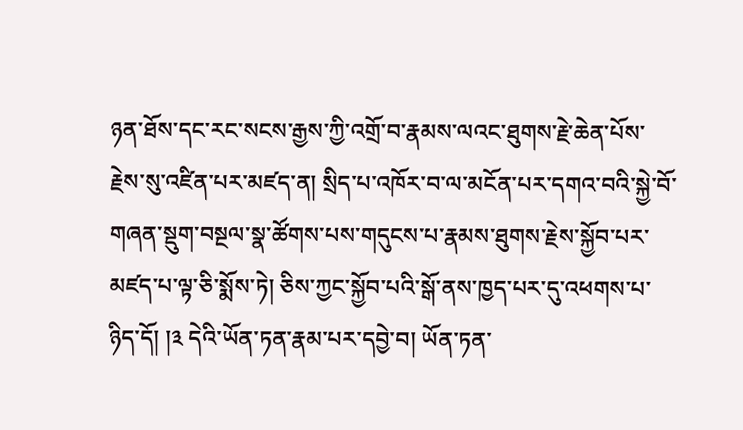ཉན་ཐོས་དང་རང་སངས་རྒྱས་ཀྱི་འགྲོ་བ་རྣམས་ལའང་ཐུགས་རྗེ་ཆེན་པོས་རྗེས་སུ་འཛིན་པར་མཛད་ན། སྲིད་པ་འཁོར་བ་ལ་མངོན་པར་དགའ་བའི་སྐྱེ་བོ་གཞན་སྡུག་བསྔལ་སྣ་ཚོགས་པས་གདུངས་པ་རྣམས་ཐུགས་རྗེས་སྐྱོབ་པར་མཛད་པ་ལྟ་ཅི་སྨོས་ཏེ། ཅིས་ཀྱང་སྐྱོབ་པའི་སྒོ་ནས་ཁྱད་པར་དུ་འཕགས་པ་ཉིད་དོ། །༣ དེའི་ཡོན་ཏན་རྣམ་པར་དབྱེ་བ། ཡོན་ཏན་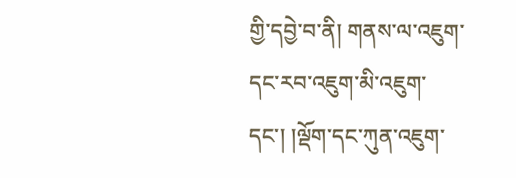གྱི་དབྱེ་བ་ནི། གནས་ལ་འཇུག་དང་རབ་འཇུག་མི་འཇུག་དང་། །ལྡོག་དང་ཀུན་འཇུག་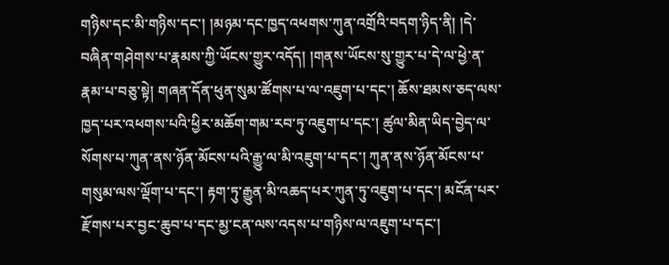གཉིས་དང་མི་གཉིས་དང་། །མཉམ་དང་ཁྱད་འཕགས་ཀུན་འགྲོའི་བདག་ཉིད་ནི། །དེ་བཞིན་གཤེགས་པ་རྣམས་ཀྱི་ཡོངས་གྱུར་འདོད། །གནས་ཡོངས་སུ་གྱུར་པ་དེ་ལ་ཕྱེ་ན་རྣམ་པ་བཅུ་སྟེ། གཞན་དོན་ཕུན་སུམ་ཚོགས་པ་ལ་འཇུག་པ་དང་། ཆོས་ཐམས་ཅད་ལས་ཁྱད་པར་འཕགས་པའི་ཕྱིར་མཆོག་གམ་རབ་ཏུ་འཇུག་པ་དང་། ཚུལ་མིན་ཡིད་བྱེད་ལ་སོགས་པ་ཀུན་ནས་ཉོན་མོངས་པའི་རྒྱུ་ལ་མི་འཇུག་པ་དང་། ཀུན་ནས་ཉོན་མོངས་པ་གསུམ་ལས་ལྡོག་པ་དང་། རྟག་ཏུ་རྒྱུན་མི་འཆད་པར་ཀུན་ཏུ་འཇུག་པ་དང་། མངོན་པར་རྫོགས་པར་བྱང་ཆུབ་པ་དང་མྱ་ངན་ལས་འདས་པ་གཉིས་ལ་འཇུག་པ་དང་།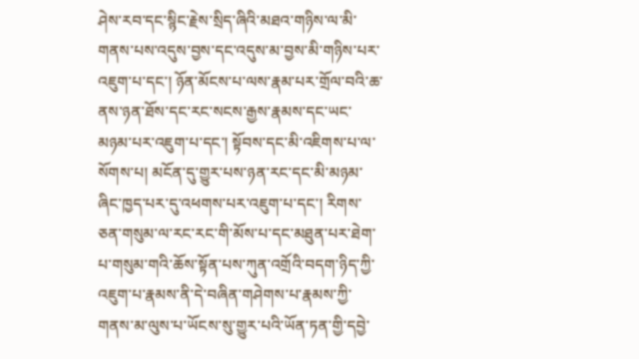ཤེས་རབ་དང་སྙིང་རྗེས་སྲིད་ཞིའི་མཐའ་གཉིས་ལ་མི་གནས་པས་འདུས་བྱས་དང་འདུས་མ་བྱས་མི་གཉིས་པར་འཇུག་པ་དང་། ཉོན་མོངས་པ་ལས་རྣམ་པར་གྲོལ་བའི་ཆ་ནས་ཉན་ཐོས་དང་རང་སངས་རྒྱས་རྣམས་དང་ཡང་མཉམ་པར་འཇུག་པ་དང་། སྟོབས་དང་མི་འཇིགས་པ་ལ་སོགས་པ། མངོན་དུ་གྱུར་པས་ཉན་རང་དང་མི་མཉམ་ཞིང་ཁྱད་པར་དུ་འཕགས་པར་འཇུག་པ་དང་། རིགས་ཅན་གསུམ་ལ་རང་རང་གི་མོས་པ་དང་མཐུན་པར་ཐེག་པ་གསུམ་གའི་ཆོས་སྟོན་པས་ཀུན་འགྲོའི་བདག་ཉིད་ཀྱི་འཇུག་པ་རྣམས་ནི་དེ་བཞིན་གཤེགས་པ་རྣམས་ཀྱི་གནས་མ་ལུས་པ་ཡོངས་སུ་གྱུར་པའི་ཡོན་ཏན་གྱི་དབྱེ་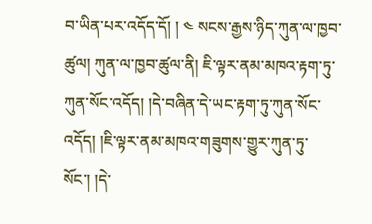བ་ཡིན་པར་འདོད་དོ། ། ༤ སངས་རྒྱས་ཉིད་ཀུན་ལ་ཁྱབ་ཚུལ། ཀུན་ལ་ཁྱབ་ཚུལ་ནི། ཇི་ལྟར་ནམ་མཁའ་རྟག་ཏུ་ཀུན་སོང་འདོད། །དེ་བཞིན་དེ་ཡང་རྟག་ཏུ་ཀུན་སོང་འདོད། །ཇི་ལྟར་ནམ་མཁའ་གཟུགས་གྱུར་ཀུན་ཏུ་སོང་། །དེ་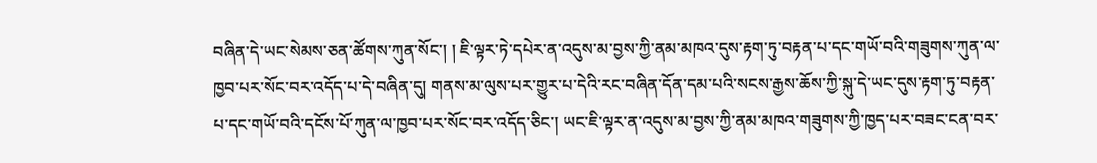བཞིན་དེ་ཡང་སེམས་ཅན་ཚོགས་ཀུན་སོང་། ། ཇི་ལྟར་ཏེ་དཔེར་ན་འདུས་མ་བྱས་ཀྱི་ནམ་མཁའ་དུས་རྟག་ཏུ་བརྟན་པ་དང་གཡོ་བའི་གཟུགས་ཀུན་ལ་ཁྱབ་པར་སོང་བར་འདོད་པ་དེ་བཞིན་དུ། གནས་མ་ལུས་པར་གྱུར་པ་དེའི་རང་བཞིན་དོན་དམ་པའི་སངས་རྒྱས་ཆོས་ཀྱི་སྐུ་དེ་ཡང་དུས་རྟག་ཏུ་བརྟན་པ་དང་གཡོ་བའི་དངོས་པོ་ཀུན་ལ་ཁྱབ་པར་སོང་བར་འདོད་ཅིང་། ཡང་ཇི་ལྟར་ན་འདུས་མ་བྱས་ཀྱི་ནམ་མཁའ་གཟུགས་ཀྱི་ཁྱད་པར་བཟང་ངན་བར་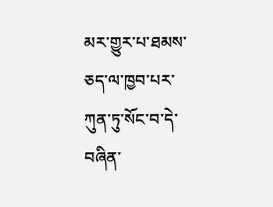མར་གྱུར་པ་ཐམས་ཅད་ལ་ཁྱབ་པར་ཀུན་ཏུ་སོང་བ་དེ་བཞིན་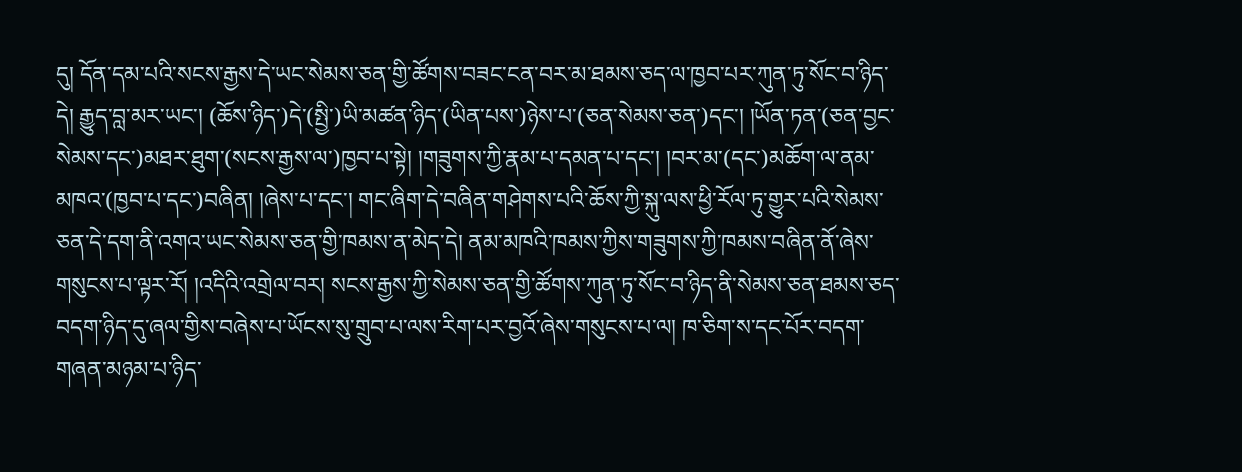དུ། དོན་དམ་པའི་སངས་རྒྱས་དེ་ཡང་སེམས་ཅན་གྱི་ཚོགས་བཟང་ངན་བར་མ་ཐམས་ཅད་ལ་ཁྱབ་པར་ཀུན་ཏུ་སོང་བ་ཉིད་དེ། རྒྱུད་བླ་མར་ཡང་། (ཆོས་ཉིད་)དེ་(སྤྱི་)ཡི་མཚན་ཉིད་(ཡིན་པས་)ཉེས་པ་(ཅན་སེམས་ཅན་)དང་། །ཡོན་ཏན་(ཅན་བྱང་སེམས་དང་)མཐར་ཐུག་(སངས་རྒྱས་ལ་)ཁྱབ་པ་སྟེ། །གཟུགས་ཀྱི་རྣམ་པ་དམན་པ་དང་། །བར་མ་(དང་)མཆོག་ལ་ནམ་མཁའ་(ཁྱབ་པ་དང་)བཞིན། །ཞེས་པ་དང་། གང་ཞིག་དེ་བཞིན་གཤེགས་པའི་ཆོས་ཀྱི་སྐུ་ལས་ཕྱི་རོལ་ཏུ་གྱུར་པའི་སེམས་ཅན་དེ་དག་ནི་འགའ་ཡང་སེམས་ཅན་གྱི་ཁམས་ན་མེད་དེ། ནམ་མཁའི་ཁམས་ཀྱིས་གཟུགས་ཀྱི་ཁམས་བཞིན་ནོ་ཞེས་གསུངས་པ་ལྟར་རོ། །འདིའི་འགྲེལ་བར། སངས་རྒྱས་ཀྱི་སེམས་ཅན་གྱི་ཚོགས་ཀུན་ཏུ་སོང་བ་ཉིད་ནི་སེམས་ཅན་ཐམས་ཅད་བདག་ཉིད་དུ་ཞལ་གྱིས་བཞེས་པ་ཡོངས་སུ་གྲུབ་པ་ལས་རིག་པར་བྱའོ་ཞེས་གསུངས་པ་ལ། ཁ་ཅིག་ས་དང་པོར་བདག་གཞན་མཉམ་པ་ཉིད་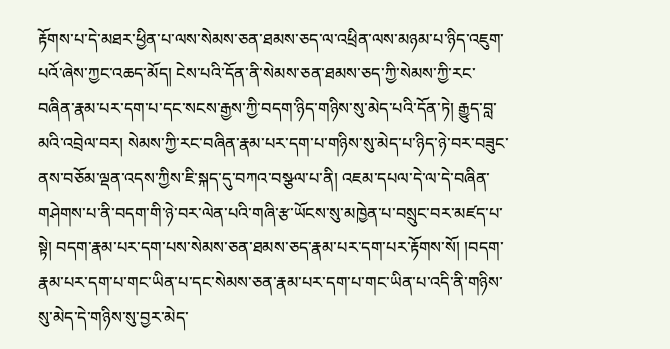རྟོགས་པ་དེ་མཐར་ཕྱིན་པ་ལས་སེམས་ཅན་ཐམས་ཅད་ལ་འཕྲིན་ལས་མཉམ་པ་ཉིད་འཇུག་པའོ་ཞེས་ཀྱང་འཆད་མོད། ངེས་པའི་དོན་ནི་སེམས་ཅན་ཐམས་ཅད་ཀྱི་སེམས་ཀྱི་རང་བཞིན་རྣམ་པར་དག་པ་དང་སངས་རྒྱས་ཀྱི་བདག་ཉིད་གཉིས་སུ་མེད་པའི་དོན་ཏེ། རྒྱུད་བླ་མའི་འབྲེལ་བར། སེམས་ཀྱི་རང་བཞིན་རྣམ་པར་དག་པ་གཉིས་སུ་མེད་པ་ཉིད་ཉེ་བར་བཟུང་ནས་བཅོམ་ལྡན་འདས་ཀྱིས་ཇི་སྐད་དུ་བཀའ་བསྩལ་པ་ནི། འཇམ་དཔལ་དེ་ལ་དེ་བཞིན་གཤེགས་པ་ནི་བདག་གི་ཉེ་བར་ལེན་པའི་གཞི་རྩ་ཡོངས་སུ་མཁྱེན་པ་བསྲུང་བར་མཛད་པ་སྟེ། བདག་རྣམ་པར་དག་པས་སེམས་ཅན་ཐམས་ཅད་རྣམ་པར་དག་པར་རྟོགས་སོ། །བདག་རྣམ་པར་དག་པ་གང་ཡིན་པ་དང་སེམས་ཅན་རྣམ་པར་དག་པ་གང་ཡིན་པ་འདི་ནི་གཉིས་སུ་མེད་དེ་གཉིས་སུ་བྱར་མེད་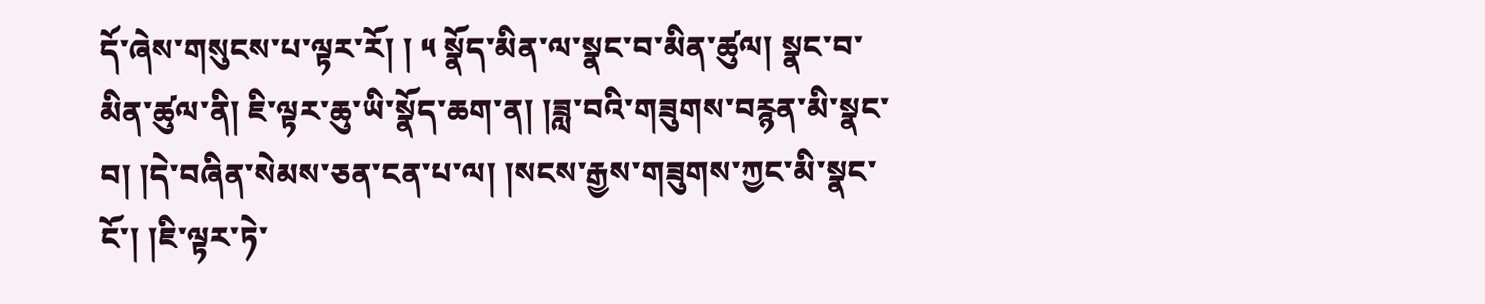དོ་ཞེས་གསུངས་པ་ལྟར་རོ། ། ༥ སྣོད་མིན་ལ་སྣང་བ་མིན་ཚུལ། སྣང་བ་མིན་ཚུལ་ནི། ཇི་ལྟར་ཆུ་ཡི་སྣོད་ཆག་ན། །ཟླ་བའི་གཟུགས་བརྙན་མི་སྣང་བ། །དེ་བཞིན་སེམས་ཅན་ངན་པ་ལ། །སངས་རྒྱས་གཟུགས་ཀྱང་མི་སྣང་ངོ་། །ཇི་ལྟར་ཏེ་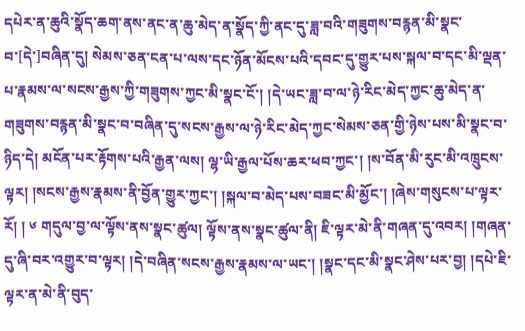དཔེར་ན་ཆུའི་སྣོད་ཆག་ནས་ནང་ན་ཆུ་མེད་ན་སྣོད་ཀྱི་ནང་དུ་ཟླ་བའི་གཟུགས་བརྙན་མི་སྣང་བ་[དེ་]བཞིན་དུ། སེམས་ཅན་ངན་པ་ལས་དང་ཉོན་མོངས་པའི་དབང་དུ་གྱུར་པས་སྐལ་བ་དང་མི་ལྡན་པ་རྣམས་ལ་སངས་རྒྱས་ཀྱི་གཟུགས་ཀྱང་མི་སྣང་ངོ་། །དེ་ཡང་ཟླ་བ་ལ་ཉེ་རིང་མེད་ཀྱང་ཆུ་མེད་ན་གཟུགས་བརྙན་མི་སྣང་བ་བཞིན་དུ་སངས་རྒྱས་ལ་ཉེ་རིང་མེད་ཀྱང་སེམས་ཅན་གྱི་ཉེས་པས་མི་སྣང་བ་ཉིད་དེ། མངོན་པར་རྟོགས་པའི་རྒྱན་ལས། ལྷ་ཡི་རྒྱལ་པོས་ཆར་ཕབ་ཀྱང་། །ས་བོན་མི་རུང་མི་འཁྲུངས་ལྟར། །སངས་རྒྱས་རྣམས་ནི་བྱོན་གྱུར་ཀྱང་། །སྐལ་བ་མེད་པས་བཟང་མི་མྱོང་། །ཞེས་གསུངས་པ་ལྟར་རོ། ། ༦ གདུལ་བྱ་ལ་ལྟོས་ནས་སྣང་ཚུལ། ལྟོས་ནས་སྣང་ཚུལ་ནི། ཇི་ལྟར་མེ་ནི་གཞན་དུ་འབར། །གཞན་དུ་ཞི་བར་འགྱུར་བ་ལྟར། །དེ་བཞིན་སངས་རྒྱས་རྣམས་ལ་ཡང་། །སྣང་དང་མི་སྣང་ཤེས་པར་བྱ། །དཔེ་ཇི་ལྟར་ན་མེ་ནི་བུད་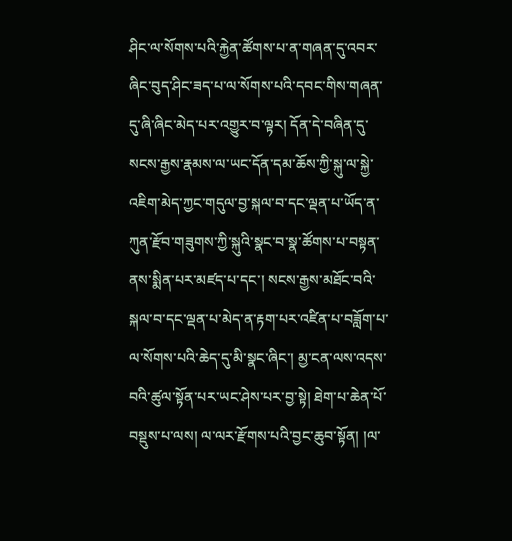ཤིང་ལ་སོགས་པའི་རྐྱེན་ཚོགས་པ་ན་གཞན་དུ་འབར་ཞིང་བུད་ཤིང་ཟད་པ་ལ་སོགས་པའི་དབང་གིས་གཞན་དུ་ཞི་ཞིང་མེད་པར་འགྱུར་བ་ལྟར། དོན་དེ་བཞིན་དུ་སངས་རྒྱས་རྣམས་ལ་ཡང་དོན་དམ་ཆོས་ཀྱི་སྐུ་ལ་སྐྱེ་འཇིག་མེད་ཀྱང་གདུལ་བྱ་སྐལ་བ་དང་ལྡན་པ་ཡོད་ན་ཀུན་རྫོབ་གཟུགས་ཀྱི་སྐུའི་སྣང་བ་སྣ་ཚོགས་པ་བསྟན་ནས་སྨིན་པར་མཛད་པ་དང་། སངས་རྒྱས་མཐོང་བའི་སྐལ་བ་དང་ལྡན་པ་མེད་ན་རྟག་པར་འཛིན་པ་བཟློག་པ་ལ་སོགས་པའི་ཆེད་དུ་མི་སྣང་ཞིང་། མྱ་ངན་ལས་འདས་བའི་ཚུལ་སྟོན་པར་ཡང་ཤེས་པར་བྱ་སྟེ། ཐེག་པ་ཆེན་པོ་བསྡུས་པ་ལས། ལ་ལར་རྫོགས་པའི་བྱང་ཆུབ་སྟོན། །ལ་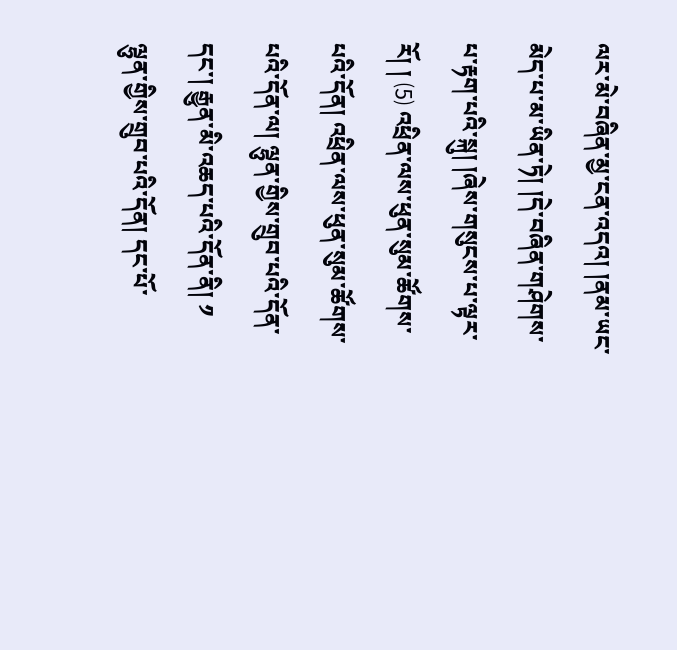ལར་མེ་བཞིན་མྱ་ངན་འདའ། །ནམ་ཡང་མེད་པ་མ་ཡིན་ཏེ། །དེ་བཞིན་གཤེགས་པ་རྟག་པའི་སྐུ། །ཞེས་གསུངས་པ་ལྟར་རོ། ། ⑸ འཕྲིན་ལས་ཕུན་སུམ་ཚོགས་པའི་དོན། འཕྲིན་ལས་ཕུན་སུམ་ཚོགས་པའི་དོན་ལ། ལྷུན་གྱིས་གྲུབ་པའི་དོན་དང་། རྒྱུན་མི་འཆད་པའི་དོན་ནི། ༡ ལྷུན་གྱིས་གྲུབ་པའི་དོན། དང་པོ་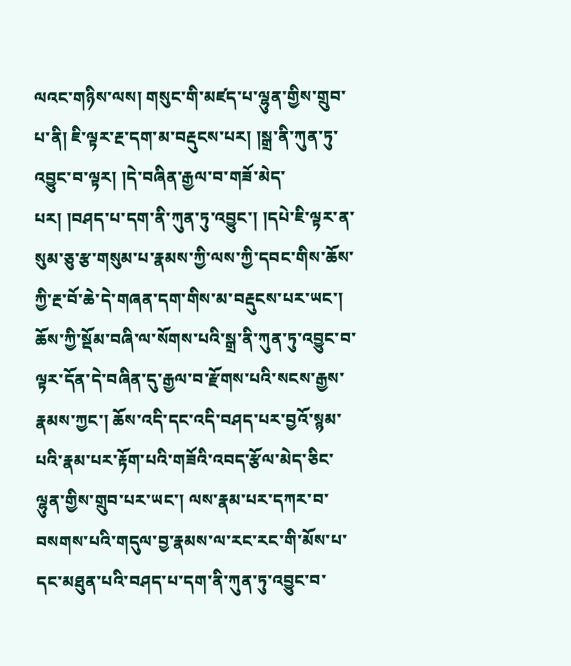ལའང་གཉིས་ལས། གསུང་གི་མཛད་པ་ལྷུན་གྱིས་གྲུབ་པ་ནི། ཇི་ལྟར་རྔ་དག་མ་བརྡུངས་པར། །སྒྲ་ནི་ཀུན་ཏུ་འབྱུང་བ་ལྟར། །དེ་བཞིན་རྒྱལ་བ་གཟོ་མེད་པར། །བཤད་པ་དག་ནི་ཀུན་ཏུ་འབྱུང་། །དཔེ་ཇི་ལྟར་ན་སུམ་ཅུ་རྩ་གསུམ་པ་རྣམས་ཀྱི་ལས་ཀྱི་དབང་གིས་ཆོས་ཀྱི་རྔ་བོ་ཆེ་དེ་གཞན་དག་གིས་མ་བརྡུངས་པར་ཡང་། ཆོས་ཀྱི་སྡོམ་བཞི་ལ་སོགས་པའི་སྒྲ་ནི་ཀུན་ཏུ་འབྱུང་བ་ལྟར་དོན་དེ་བཞིན་དུ་རྒྱལ་བ་རྫོགས་པའི་སངས་རྒྱས་རྣམས་ཀྱང་། ཆོས་འདི་དང་འདི་བཤད་པར་བྱའོ་སྙམ་པའི་རྣམ་པར་རྟོག་པའི་གཟོའི་འབད་རྩོལ་མེད་ཅིང་ལྷུན་གྱིས་གྲུབ་པར་ཡང་། ལས་རྣམ་པར་དཀར་བ་བསགས་པའི་གདུལ་བྱ་རྣམས་ལ་རང་རང་གི་མོས་པ་དང་མཐུན་པའི་བཤད་པ་དག་ནི་ཀུན་ཏུ་འབྱུང་བ་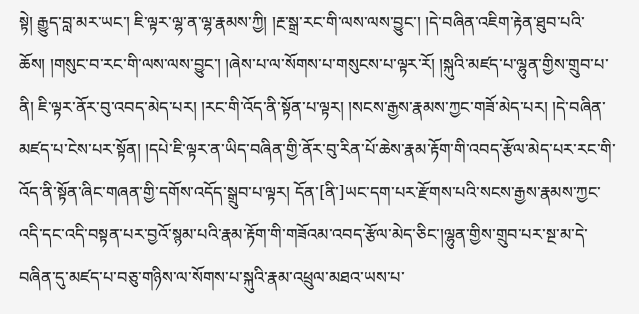སྟེ། རྒྱུད་བླ་མར་ཡང་། ཇི་ལྟར་ལྷ་ན་ལྷ་རྣམས་ཀྱི། །རྔ་སྒྲ་རང་གི་ལས་ལས་བྱུང་། །དེ་བཞིན་འཇིག་རྟེན་ཐུབ་པའི་ཆོས། །གསུང་བ་རང་གི་ལས་ལས་བྱུང་། །ཞེས་པ་ལ་སོགས་པ་གསུངས་པ་ལྟར་རོ། །སྐུའི་མཛད་པ་ལྷུན་གྱིས་གྲུབ་པ་ནི། ཇི་ལྟར་ནོར་བུ་འབད་མེད་པར། །རང་གི་འོད་ནི་སྟོན་པ་ལྟར། །སངས་རྒྱས་རྣམས་ཀྱང་གཟོ་མེད་པར། །དེ་བཞིན་མཛད་པ་ངེས་པར་སྟོན། །དཔེ་ཇི་ལྟར་ན་ཡིད་བཞིན་གྱི་ནོར་བུ་རིན་པོ་ཆེས་རྣམ་རྟོག་གི་འབད་རྩོལ་མེད་པར་རང་གི་འོད་ནི་སྟོན་ཞིང་གཞན་གྱི་དགོས་འདོད་སྒྲུབ་པ་ལྟར། དོན་[ནི་]ཡང་དག་པར་རྫོགས་པའི་སངས་རྒྱས་རྣམས་ཀྱང་འདི་དང་འདི་བསྟན་པར་བྱའོ་སྙམ་པའི་རྣམ་རྟོག་གི་གཟོའམ་འབད་རྩོལ་མེད་ཅིང་།ལྷུན་གྱིས་གྲུབ་པར་སྔ་མ་དེ་བཞིན་དུ་མཛད་པ་བཅུ་གཉིས་ལ་སོགས་པ་སྐུའི་རྣམ་འཕྲུལ་མཐའ་ཡས་པ་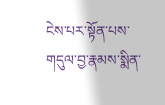ངེས་པར་སྟོན་པས་གདུལ་བྱ་རྣམས་སྨིན་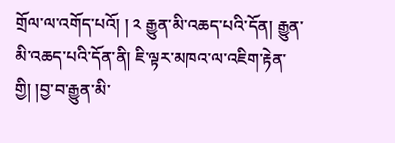གྲོལ་ལ་འགོད་པའོ། ། ༢ རྒྱུན་མི་འཆད་པའི་དོན། རྒྱུན་མི་འཆད་པའི་དོན་ནི། ཇི་ལྟར་མཁའ་ལ་འཇིག་རྟེན་གྱི། །བྱ་བ་རྒྱུན་མི་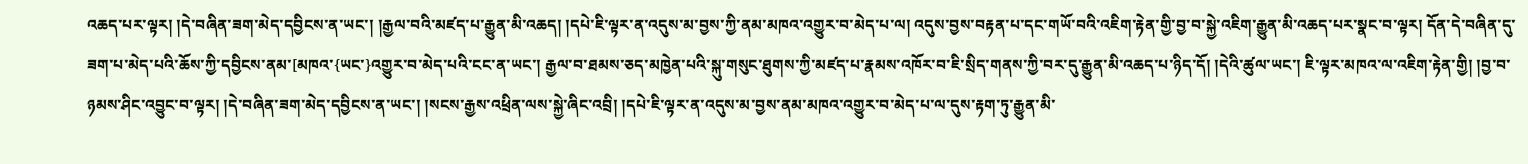འཆད་པར་ལྟར། །དེ་བཞིན་ཟག་མེད་དབྱིངས་ན་ཡང་། །རྒྱལ་བའི་མཛད་པ་རྒྱུན་མི་འཆད། །དཔེ་ཇི་ལྟར་ན་འདུས་མ་བྱས་ཀྱི་ནམ་མཁའ་འགྱུར་བ་མེད་པ་ལ། འདུས་བྱས་བརྟན་པ་དང་གཡོ་བའི་འཇིག་རྟེན་གྱི་བྱ་བ་སྐྱེ་འཇིག་རྒྱུན་མི་འཆད་པར་སྣང་བ་ལྟར། དོན་དེ་བཞིན་དུ་ཟག་པ་མེད་པའི་ཆོས་ཀྱི་དབྱིངས་ནམ་[མཁའ་{ཡང་}འགྱུར་བ་མེད་པའི་ངང་ན་ཡང་། རྒྱལ་བ་ཐམས་ཅད་མཁྱེན་པའི་སྐུ་གསུང་ཐུགས་ཀྱི་མཛད་པ་རྣམས་འཁོར་བ་ཇི་སྲིད་གནས་ཀྱི་བར་དུ་རྒྱུན་མི་འཆད་པ་ཉིད་དོ། །དེའི་ཚུལ་ཡང་། ཇི་ལྟར་མཁའ་ལ་འཇིག་རྟེན་གྱི། །བྱ་བ་ཉམས་ཤིང་འབྱུང་བ་ལྟར། །དེ་བཞིན་ཟག་མེད་དབྱིངས་ན་ཡང་། །སངས་རྒྱས་འཕྲིན་ལས་སྐྱེ་ཞིང་འབྲི། །དཔེ་ཇི་ལྟར་ན་འདུས་མ་བྱས་ནམ་མཁའ་འགྱུར་བ་མེད་པ་ལ་དུས་རྟག་ཏུ་རྒྱུན་མི་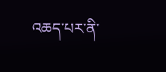འཆད་པར་ནི་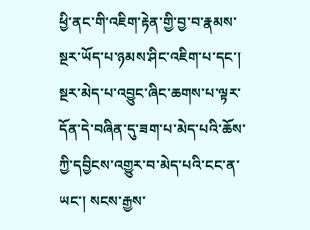ཕྱི་ནང་གི་འཇིག་རྟེན་གྱི་བྱ་བ་རྣམས་སྔར་ཡོད་པ་ཉམས་ཤིང་འཇིག་པ་དང་། སྔར་མེད་པ་འབྱུང་ཞིང་ཆགས་པ་ལྟར་དོན་དེ་བཞིན་དུ་ཟག་པ་མེད་པའི་ཆོས་ཀྱི་དབྱིངས་འགྱུར་བ་མེད་པའི་ངང་ན་ཡང་། སངས་རྒྱས་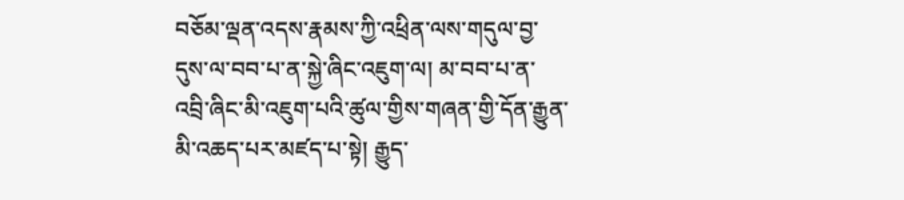བཅོམ་ལྡན་འདས་རྣམས་ཀྱི་འཕྲིན་ལས་གདུལ་བྱ་དུས་ལ་བབ་པ་ན་སྐྱེ་ཞིང་འཇུག་ལ། མ་བབ་པ་ན་འབྲི་ཞིང་མི་འཇུག་པའི་ཚུལ་གྱིས་གཞན་གྱི་དོན་རྒྱུན་མི་འཆད་པར་མཛད་པ་སྟེ། རྒྱུད་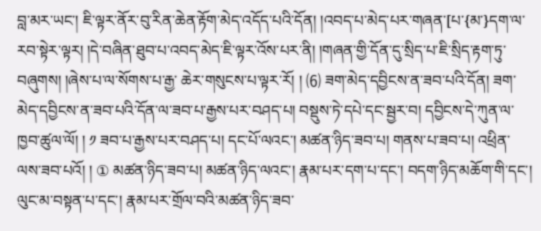བླ་མར་ཡང་། ཇི་ལྟར་ནོར་བུ་རིན་ཆེན་རྟོག་མེད་འདོད་པའི་དོན། །འབད་པ་མེད་པར་གཞན་[པ་{མ་}དག་ལ་རབ་སྟེར་ལྟར། །དེ་བཞིན་ཐུབ་པ་འབད་མེད་ཇི་ལྟར་འོས་པར་ནི། །གཞན་གྱི་དོན་དུ་སྲིད་པ་ཇི་སྲིད་རྟག་ཏུ་བཞུགས། །ཞེས་པ་ལ་སོགས་པ་རྒྱ་ ཆེར་གསུངས་པ་ལྟར་རོ། ། ⑹ ཟག་མེད་དབྱིངས་ན་ཟབ་པའི་དོན། ཟག་མེད་དབྱིངས་ན་ཟབ་པའི་དོན་ལ་ཟབ་པ་རྒྱས་པར་བཤད་པ། བསྡུས་ཏེ་དཔེ་དང་སྦྱར་བ། དབྱིངས་དེ་ཀུན་ལ་ཁྱབ་ཚུལ་ལོ། ། ༡ ཟབ་པ་རྒྱས་པར་བཤད་པ། དང་པོ་ལའང་། མཚན་ཉིད་ཟབ་པ། གནས་པ་ཟབ་པ། འཕྲིན་ལས་ཟབ་པའོ། ། ① མཚན་ཉིད་ཟབ་པ། མཚན་ཉིད་ལའང་། རྣམ་པར་དག་པ་དང་། བདག་ཉིད་མཆོག་གི་དང་། ལུང་མ་བསྟན་པ་དང་། རྣམ་པར་གྲོལ་བའི་མཚན་ཉིད་ཟབ་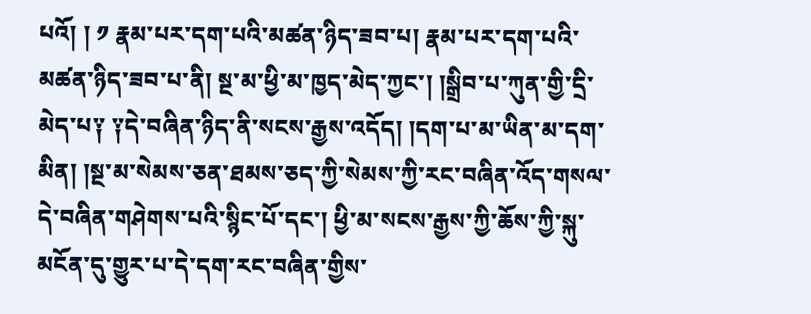པའོ། ། ༡ རྣམ་པར་དག་པའི་མཚན་ཉིད་ཟབ་པ། རྣམ་པར་དག་པའི་མཚན་ཉིད་ཟབ་པ་ནི། སྔ་མ་ཕྱི་མ་ཁྱད་མེད་ཀྱང་། །སྒྲིབ་པ་ཀུན་གྱི་དྲི་མེད་པ༑ ༑དེ་བཞིན་ཉིད་ནི་སངས་རྒྱས་འདོད། །དག་པ་མ་ཡིན་མ་དག་མིན། །སྔ་མ་སེམས་ཅན་ཐམས་ཅད་ཀྱི་སེམས་ཀྱི་རང་བཞིན་འོད་གསལ་དེ་བཞིན་གཤེགས་པའི་སྙིང་པོ་དང་། ཕྱི་མ་སངས་རྒྱས་ཀྱི་ཆོས་ཀྱི་སྐུ་མངོན་དུ་གྱུར་པ་དེ་དག་རང་བཞིན་གྱིས་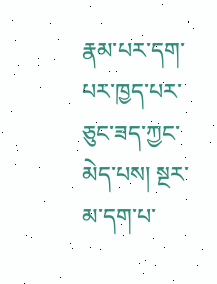རྣམ་པར་དག་པར་ཁྱད་པར་ཅུང་ཟད་ཀྱང་མེད་པས། སྔར་མ་དག་པ་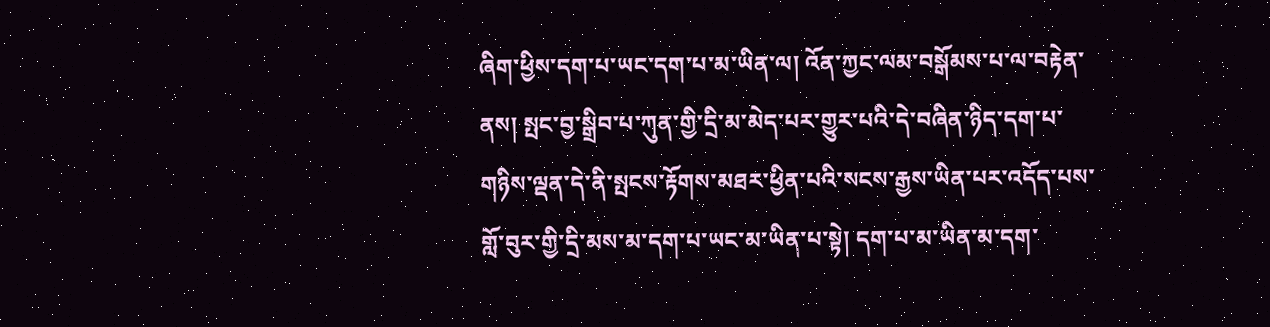ཞིག་ཕྱིས་དག་པ་ཡང་དག་པ་མ་ཡིན་ལ། འོན་ཀྱང་ལམ་བསྒོམས་པ་ལ་བརྟེན་ནས། སྤང་བྱ་སྒྲིབ་པ་ཀུན་གྱི་དྲི་མ་མེད་པར་གྱུར་པའི་དེ་བཞིན་ཉིད་དག་པ་གཉིས་ལྡན་དེ་ནི་སྤངས་རྟོགས་མཐར་ཕྱིན་པའི་སངས་རྒྱས་ཡིན་པར་འདོད་པས་གློ་བུར་གྱི་དྲི་མས་མ་དག་པ་ཡང་མ་ཡིན་པ་སྟེ། དག་པ་མ་ཡིན་མ་དག་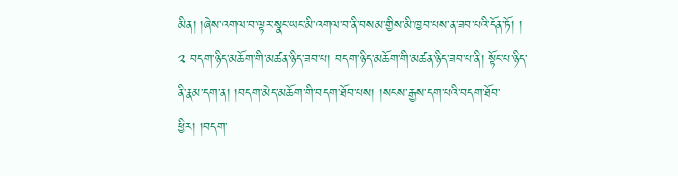མིན། །ཞེས་འགལ་བ་ལྟར་སྣང་ཡང་མི་འགལ་བ་ནི་བསམ་གྱིས་མི་ཁྱབ་པས་ན་ཟབ་པའི་དོན་ཏོ། ། ༢ བདག་ཉིད་མཆོག་གི་མཚན་ཉིད་ཟབ་པ། བདག་ཉིད་མཆོག་གི་མཚན་ཉིད་ཟབ་པ་ནི། སྟོང་པ་ཉིད་ནི་རྣམ་དག་ན། །བདག་མེད་མཆོག་གི་བདག་ཐོབ་པས། །སངས་རྒྱས་དག་པའི་བདག་ཐོབ་ཕྱིར། །བདག་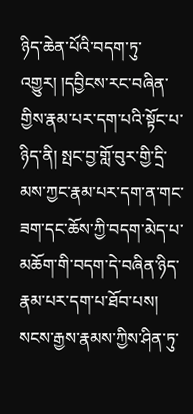ཉིད་ཆེན་པོའི་བདག་ཏུ་འགྱུར། །དབྱིངས་རང་བཞིན་གྱིས་རྣམ་པར་དག་པའི་སྟོང་པ་ཉིད་ནི། སྤང་བྱ་གློ་བུར་གྱི་དྲི་མས་ཀྱང་རྣམ་པར་དག་ན་གང་ཟག་དང་ཆོས་ཀྱི་བདག་མེད་པ་མཆོག་གི་བདག་དེ་བཞིན་ཉིད་རྣམ་པར་དག་པ་ཐོབ་པས། སངས་རྒྱས་རྣམས་ཀྱིས་ཤིན་ཏུ་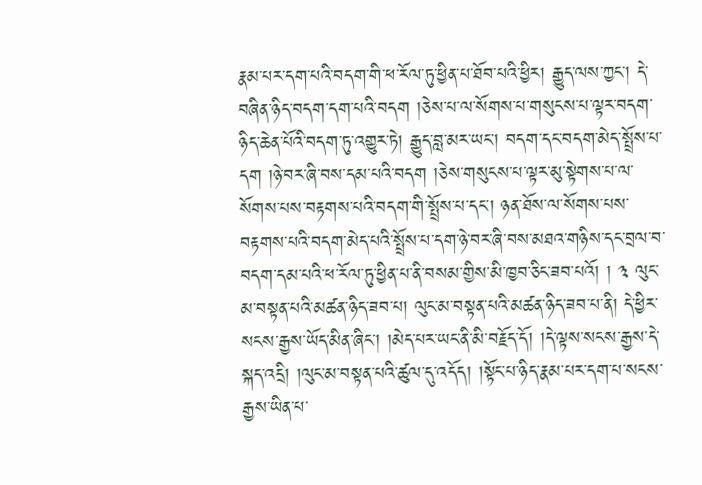རྣམ་པར་དག་པའི་བདག་གི་ཕ་རོལ་ཏུ་ཕྱིན་པ་ཐོབ་པའི་ཕྱིར། རྒྱུད་ལས་ཀྱང་། དེ་བཞིན་ཉིད་བདག་དག་པའི་བདག །ཅེས་པ་ལ་སོགས་པ་གསུངས་པ་ལྟར་བདག་ཉིད་ཆེན་པོའི་བདག་ཏུ་འགྱུར་ཏེ། རྒྱུད་བླ་མར་ཡང་། བདག་དང་བདག་མེད་སྤྲོས་པ་དག །ཉེ་བར་ཞི་བས་དམ་པའི་བདག །ཅེས་གསུངས་པ་ལྟར་མུ་སྟེགས་པ་ལ་སོགས་པས་བརྟགས་པའི་བདག་གི་སྤྲོས་པ་དང་། ཉན་ཐོས་ལ་སོགས་པས་བརྟགས་པའི་བདག་མེད་པའི་སྤྲོས་པ་དག་ཉེ་བར་ཞི་བས་མཐའ་གཉིས་དང་བྲལ་བ་བདག་དམ་པའི་ཕ་རོལ་ཏུ་ཕྱིན་པ་ནི་བསམ་གྱིས་མི་ཁྱབ་ཅིང་ཟབ་པའོ། ། ༣ ལུང་མ་བསྟན་པའི་མཚན་ཉིད་ཟབ་པ། ལུང་མ་བསྟན་པའི་མཚན་ཉིད་ཟབ་པ་ནི། དེ་ཕྱིར་སངས་རྒྱས་ཡོད་མིན་ཞིང་། །མེད་པར་ཡང་ནི་མི་བརྗོད་དོ། །དེ་ལྟས་སངས་རྒྱས་དེ་སྐད་འདྲི། །ལུང་མ་བསྟན་པའི་ཚུལ་དུ་འདོད། །སྟོང་པ་ཉིད་རྣམ་པར་དག་པ་སངས་རྒྱས་ཡིན་པ་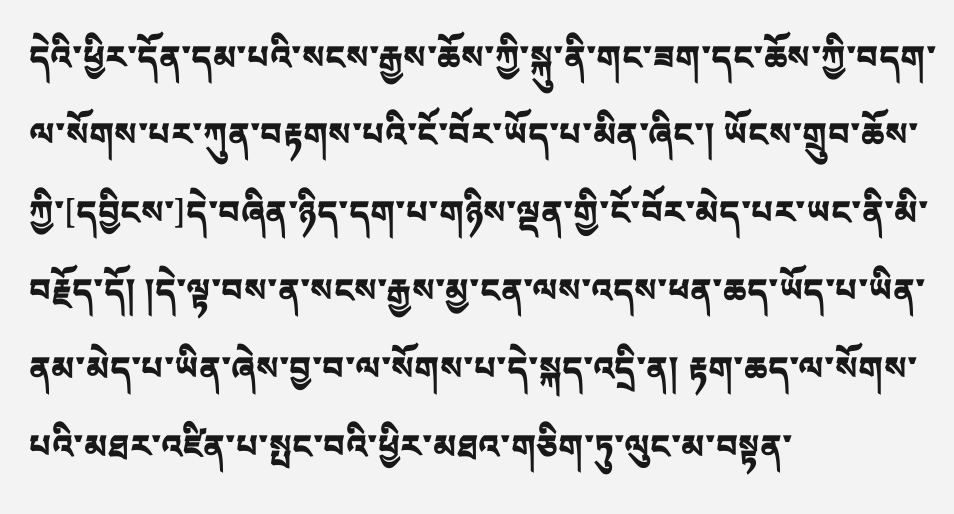དེའི་ཕྱིར་དོན་དམ་པའི་སངས་རྒྱས་ཆོས་ཀྱི་སྐུ་ནི་གང་ཟག་དང་ཆོས་ཀྱི་བདག་ལ་སོགས་པར་ཀུན་བརྟགས་པའི་ངོ་བོར་ཡོད་པ་མིན་ཞིང་། ཡོངས་གྲུབ་ཆོས་ཀྱི་[དབྱིངས་]དེ་བཞིན་ཉིད་དག་པ་གཉིས་ལྡན་གྱི་ངོ་བོར་མེད་པར་ཡང་ནི་མི་བརྗོད་དོ། །དེ་ལྟ་བས་ན་སངས་རྒྱས་མྱ་ངན་ལས་འདས་ཕན་ཆད་ཡོད་པ་ཡིན་ནམ་མེད་པ་ཡིན་ཞེས་བྱ་བ་ལ་སོགས་པ་དེ་སྐད་འདྲི་ན། རྟག་ཆད་ལ་སོགས་པའི་མཐར་འཛིན་པ་སྤང་བའི་ཕྱིར་མཐའ་གཅིག་ཏུ་ལུང་མ་བསྟན་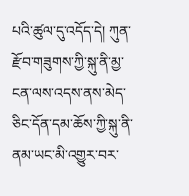པའི་ཚུལ་དུ་འདོད་དེ། ཀུན་རྫོབ་གཟུགས་ཀྱི་སྐུ་ནི་མྱ་ངན་ལས་འདས་ནས་མེད་ཅིང་དོན་དམ་ཆོས་ཀྱི་སྐུ་ནི་ནམ་ཡང་མི་འགྱུར་བར་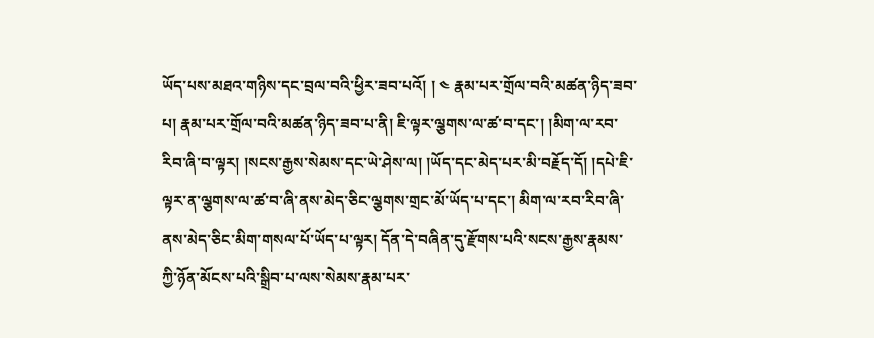ཡོད་པས་མཐའ་གཉིས་དང་བྲལ་བའི་ཕྱིར་ཟབ་པའོ། ། ༤ རྣམ་པར་གྲོལ་བའི་མཚན་ཉིད་ཟབ་པ། རྣམ་པར་གྲོལ་བའི་མཚན་ཉིད་ཟབ་པ་ནི། ཇི་ལྟར་ལྕགས་ལ་ཚ་བ་དང་། །མིག་ལ་རབ་རིབ་ཞི་བ་ལྟར། །སངས་རྒྱས་སེམས་དང་ཡེ་ཤེས་ལ། །ཡོད་དང་མེད་པར་མི་བརྗོད་དོ། །དཔེ་ཇི་ལྟར་ན་ལྕགས་ལ་ཚ་བ་ཞི་ནས་མེད་ཅིང་ལྕགས་གྲང་མོ་ཡོད་པ་དང་། མིག་ལ་རབ་རིབ་ཞི་ནས་མེད་ཅིང་མིག་གསལ་པོ་ཡོད་པ་ལྟར། དོན་དེ་བཞིན་དུ་རྫོགས་པའི་སངས་རྒྱས་རྣམས་ཀྱི་ཉོན་མོངས་པའི་སྒྲིབ་པ་ལས་སེམས་རྣམ་པར་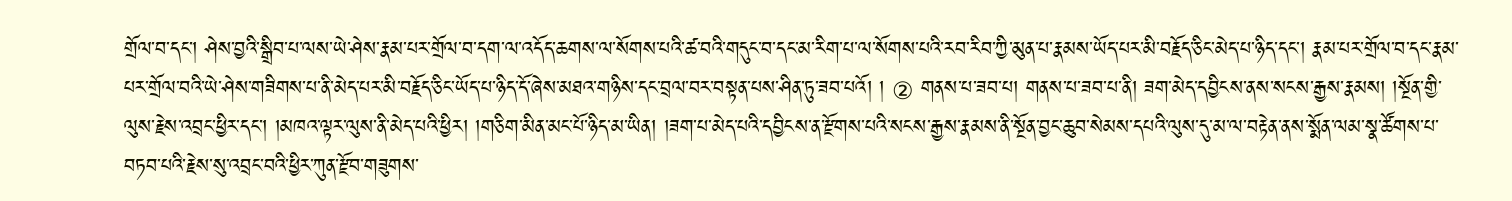གྲོལ་བ་དང་། ཤེས་བྱའི་སྒྲིབ་པ་ལས་ཡེ་ཤེས་རྣམ་པར་གྲོལ་བ་དག་ལ་འདོད་ཆགས་ལ་སོགས་པའི་ཚ་བའི་གདུང་བ་དང་མ་རིག་པ་ལ་སོགས་པའི་རབ་རིབ་ཀྱི་མུན་པ་རྣམས་ཡོད་པར་མི་བརྗོད་ཅིང་མེད་པ་ཉིད་དང་། རྣམ་པར་གྲོལ་བ་དང་རྣམ་པར་གྲོལ་བའི་ཡེ་ཤེས་གཟིགས་པ་ནི་མེད་པར་མི་བརྗོད་ཅིང་ཡོད་པ་ཉིད་དོ་ཞེས་མཐའ་གཉིས་དང་བྲལ་བར་བསྟན་པས་ཤིན་ཏུ་ཟབ་པའོ། ། ② གནས་པ་ཟབ་པ། གནས་པ་ཟབ་པ་ནི། ཟག་མེད་དབྱིངས་ནས་སངས་རྒྱས་རྣམས། །སྔོན་གྱི་ལུས་རྗེས་འབྲང་ཕྱིར་དང་། །མཁའ་ལྟར་ལུས་ནི་མེད་པའི་ཕྱིར། །གཅིག་མིན་མང་པོ་ཉིད་མ་ཡིན། །ཟག་པ་མེད་པའི་དབྱིངས་ན་རྫོགས་པའི་སངས་རྒྱས་རྣམས་ནི་སྔོན་བྱང་ཆུབ་སེམས་དཔའི་ལུས་དུ་མ་ལ་བརྟེན་ནས་སྨོན་ལམ་སྣ་ཚོགས་པ་བཏབ་པའི་རྗེས་སུ་འབྲང་བའི་ཕྱིར་ཀུན་རྫོབ་གཟུགས་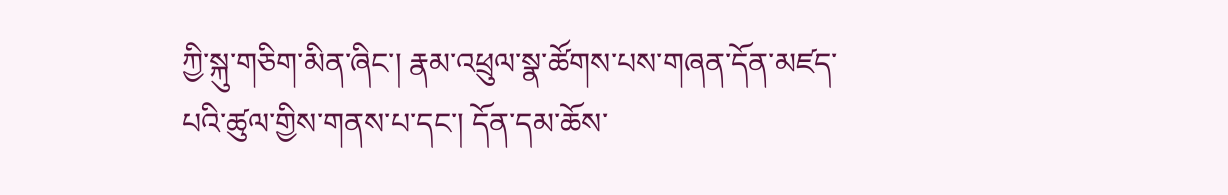ཀྱི་སྐུ་གཅིག་མིན་ཞིང་། རྣམ་འཕྲུལ་སྣ་ཚོགས་པས་གཞན་དོན་མཛད་པའི་ཚུལ་གྱིས་གནས་པ་དང་། དོན་དམ་ཆོས་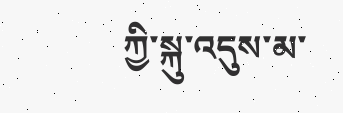ཀྱི་སྐུ་འདུས་མ་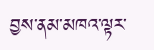བྱས་ནམ་མཁའ་ལྟར་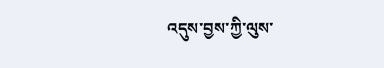འདུས་བྱས་ཀྱི་ལུས་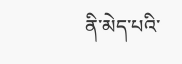ནི་མེད་པའི་